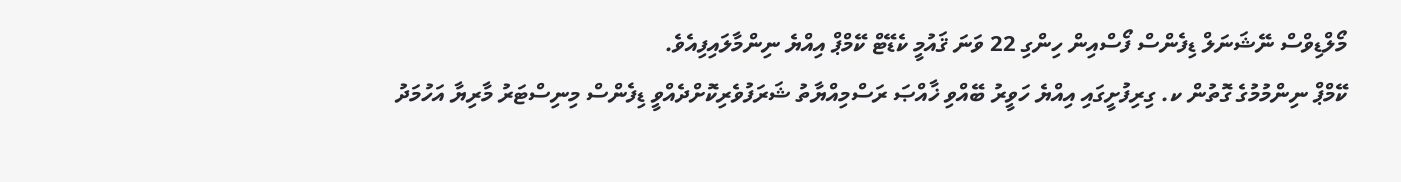މޯލްޑިވްސް ނޭޝަނަލް ޑިފެންސް ފޯސްއިން ހިންގި 22 ވަނަ ޤައުމީ ކެޑޭޓް ކޭމްޕް އިއްޔެ ނިންމާލައިފިއެވެ.
ކޭމްޕް ނިންމުމުގެ ގޮތުން ކ. ގިރިފުށީގައި އިއްޔެ ހަވީރު ބޭއްވި ޚާއްޞަ ރަސްމިއްޔާތު ޝަރަފުވެރިކޮށްދެއްވީ ޑިފެންސް މިނިސްޓަރު މާރިޔާ އަހުމަދު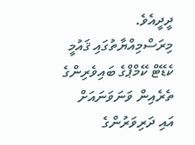ދީދީއެވެ. މިރަސްމިއްޔާތުގައި ޤައުމީ ކެޑޭޓް ކޭމްޕްގެ ބައިވެރިންގެ ތެރެއިން ވަނަވަނައަށް އައި ދަރިވަރުންގެ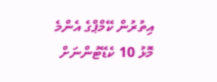އިތުރުން ކޭމްޕްގެ އެންމެ މޮޅު 10 ކެޑޭޓުންނަށް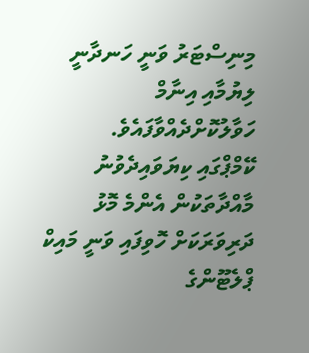މިނިސްޓަރު ވަނީ ހަނދާނީ ލިޔުމާއި އިނާމް ހަވާލުކޮށްދެއްވާފައެވެ.
ކޭމްޕްގައި ކިޔަވައިދެވުނު މާއްދާތަކުން އެންމެ މޮޅު ދަރިވަރަކަށް ހޮވިފައި ވަނީ މައިކް ޕްލެޓޫންގެ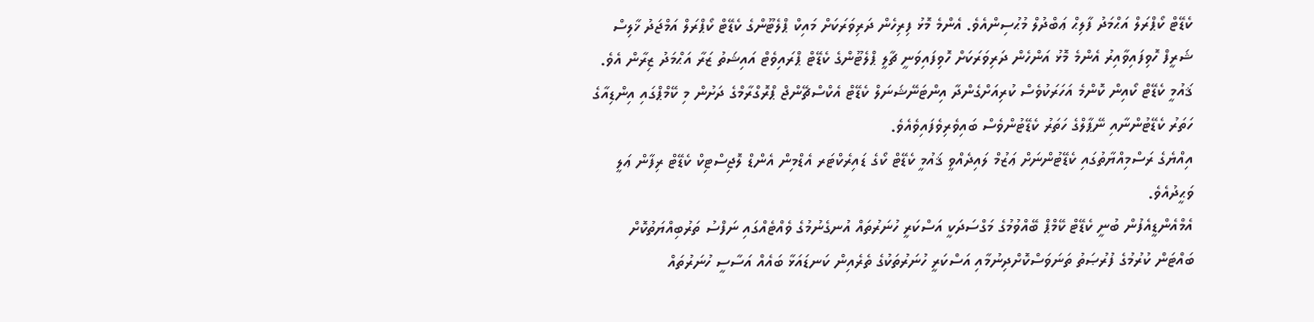ކެޑޭޓް ކޯޕްރަލް އަޙްމަދު ފާލިޙް ޢަބްދުލް މުޙުސިންއެވެ. އެންމެ މޮޅު ފިރިހެން ދަރިވަރަކަށް މައިކް ޕްލެޓޫންގެ ކެޑޭޓް ކޯޕްރަލް އަމްޖަދު ޚާލިސް ޝަރީފް ހޮވިފައިވާއިރު އެންމެ މޮޅު އަންހެން ދަރިވަރަކަށް ހޮވިފައިވަނީ ޗާލީ ޕްލެޓޫންގެ ކެޑޭޓް ޕްރައިވެޓް އައިޝަތު ޒަރާ އަޙްމަދު ޒިރާން އެވެ.
ޤައުމީ ކެޑޭޓް ކޯއިން ކޮންމެ އަހަރަކުވެސް ކުރިއަށްގެންދާ އިންޓަނޭޝަނަލް ކެޑޭޓް އެކްސްޗޭންޖް ޕްރޮގްރާމްގެ ދަށުން މި ކޭމްޕްގައި އިންޑިއާގެ ހަތަރު ކެޑޭޓުންނާއި ނޭޕާލްގެ ހަތަރު ކެޑޭޓުންވެސް ބައިވެރިވެފައިވެއެވެ.
އިއްޔެގެ ރަސްމިއްޔާތުގައި ކެޑޭޓުންނަށް ޢަޒުމް ލައިދެއްވީ ޤައުމީ ކެޑޭޓް ކޯގެ ޑައިރެކްޓަރ އެޑްމިން އެންޑް ލޮޖިސްޓިކް ކެޑޭޓް ރިފާން ޢަލީ ވަޙީދުއެވެ.
އެމްއެންޑީއެފުން ބުނީ ކެޑޭޓް ކޭމްޕް ބޭއްވުމުގެ މަގްސަދަކީ އަސްކަރީ ހުނަރުތައް އުނގެނުމުގެ ވެއްޓެއްގައި ނަފްސު ތަރުބިއްޔަތުކޮށް ބައްޓަން ކުރުމުގެ ފުރުޞަތު ތަނަވަސްކޮށްދިނުމާއި އަސްކަރީ ހުނަރުތަކުގެ ތެރެއިން ކަނޑައަޅާ ބައެއް އަސާސީ ހުނަރުތައް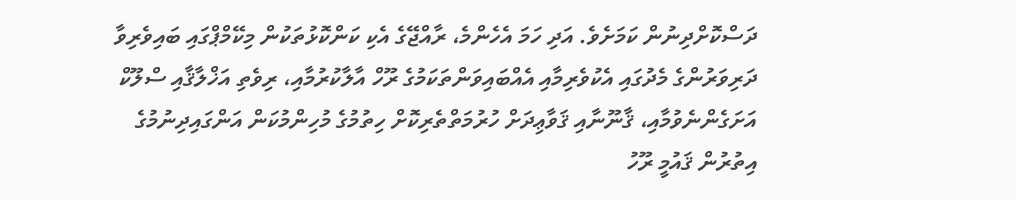ދަސްކޮށްދިނުން ކަމަށެވެ. އަދި ހަމަ އެހެންމެ، ރާއްޖޭގެ އެކި ކަންކޮޅުތަކުން މިކޭމްޕްގައި ބައިވެރިވާ ދަރިވަރުންގެ މެދުގައި އެކުވެރިމާއި އެއްބައިވަންތަކަމުގެ ރޫހް އާލާކުރުމާއި، ރިވެތި އަޚްލާޤާއި ސްލޫކް އަށަގެންނެވުމާއި، ޤާނޫނާއި ޤަވާޢިދަށް ހުރުމަތްތެރިކޮށް ހިތުމުގެ މުހިންމުކަން އަންގައިދިނުމުގެ އިތުރުން ޤައުމީ ރޫހު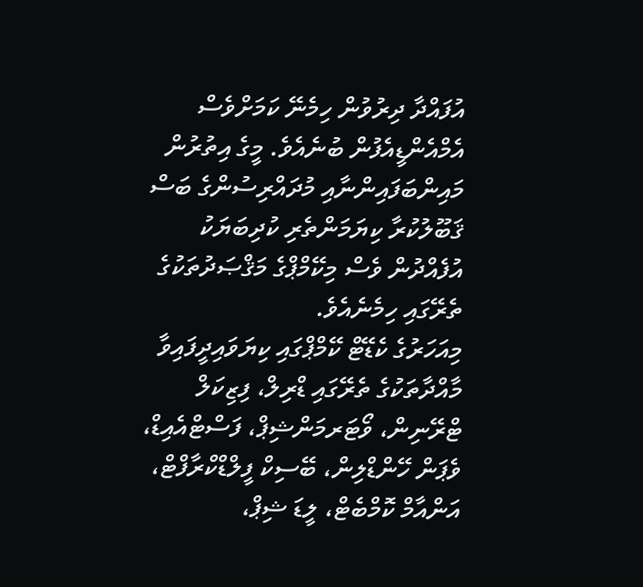އުފައްދާ ދިރުވުން ހިމެނޭ ކަމަށްވެސް އެމްއެންޑީއެފުން ބުނެއެވެ. މީގެ އިތުރުން މައިންބަފައިންނާއި މުދައްރިސުންގެ ބަސް ޤަބޫލުކުރާ ކިޔަމަންތެރި ކުދިބަޔަކު އުފެއްދުން ވެސް މިކޭމްޕްގެ މަޤްޞަދުތަކުގެ ތެރޭގައި ހިމެނެއެވެ.
މިއަހަރުގެ ކެޑޭޓް ކޭމްޕްގައި ކިޔަވައިދީފައިވާ މާއްދާތަކުގެ ތެރޭގައި ޑްރިލް، ފިޒިކަލް ޓްރޭނިން، ވޯޓަރމަންޝިޕް، ފަސްޓްއެއިޑް، ވެޕަން ހޭންޑްލިން، ބޭސިކް ފީލްޑްކްރާފްޓް، އަންއާމް ކޮމްބެޓް، ލީޑަ ޝިޕް،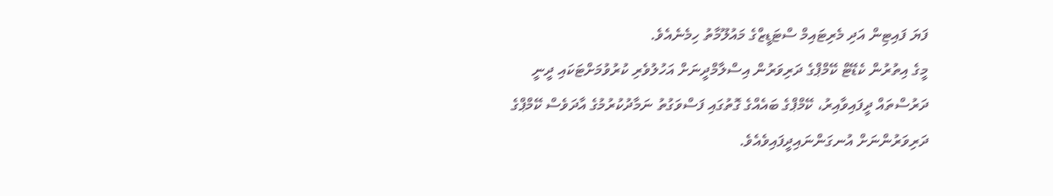ފަޔަ ފައިޓިން އަދި މެރިޓައިމް ސްޓަޑީޒްގެ މައުލޫމާތު ހިމެނެއެވެ.
މީގެ އިތުރުން ކެޑޭޓް ކޭމްޕްގެ ދަރިވަރުން އިސްލާމްދީނަށް އަހުލުވެރި ކުރުވުމަށްޓަކައި ދީނީ ދަރުސްތައް ދީފައިވާއިރު، ކޭމްޕްގެ ބައެއްގެ ގޮތުގައި ފަސްވަގުތު ނަމާދުކުރުމުގެ އާދަވެސް ކޭމްޕްގެ ދަރިވަރުންނަށް އުނގަންނައިދީފައިވެއެވެ.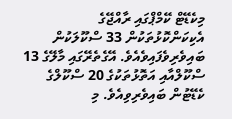މިކެޑޭޓް ކޭމްޕްގައި ރާއްޖޭގެ އެކިކަންކޮޅުތަކުން 33 ސްކޫލަކުން ބައިވެރިވެފައިވެއެވެ. އޭގެތެރޭގައި މާލޭގެ 13 ސްކޫލްއާއި އަތޮޅުތަކުގެ 20 ސްކޫލްގެ ކެޑޭޓުން ބައިވެރިވިއެވެ. މި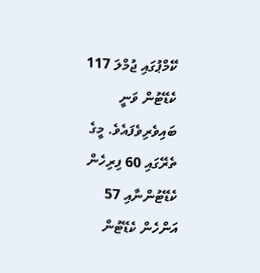ކޭމްޕުގައި ޖުމްލަ 117 ކެޑޭޓުން ވަނީ ބައިވެރިވެފައެވެ. މީގެ ތެރޭގައި 60 ފިރިހެން ކެޑޭޓުންނާއި 57 އަންހެން ކެޑޭޓުން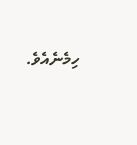ހިމެނެއެވެ.